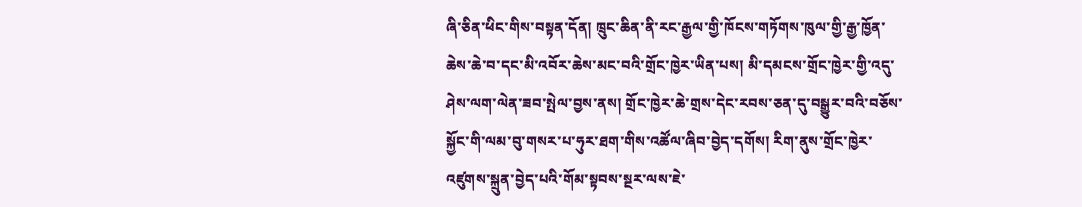ཞི་ཅིན་ཕིང་གིས་བསྟན་དོན། ཁྲུང་ཆིན་ནི་རང་རྒྱལ་གྱི་ཁོངས་གཏོགས་ཁུལ་གྱི་རྒྱ་ཁྱོན་ཆེས་ཆེ་བ་དང་མི་འབོར་ཆེས་མང་བའི་གྲོང་ཁྱེར་ཡིན་པས། མི་དམངས་གྲོང་ཁྱེར་གྱི་འདུ་ཤེས་ལག་ལེན་ཟབ་སྤེལ་བྱས་ནས། གྲོང་ཁྱེར་ཆེ་གྲས་དེང་རབས་ཅན་དུ་བསྒྱུར་བའི་བཅོས་སྐྱོང་གི་ལམ་བུ་གསར་པ་ཧུར་ཐག་གིས་འཚོལ་ཞིབ་བྱེད་དགོས། རིག་ནུས་གྲོང་ཁྱེར་འཛུགས་སྐྲུན་བྱེད་པའི་གོམ་སྟབས་སྔར་ལས་ཇེ་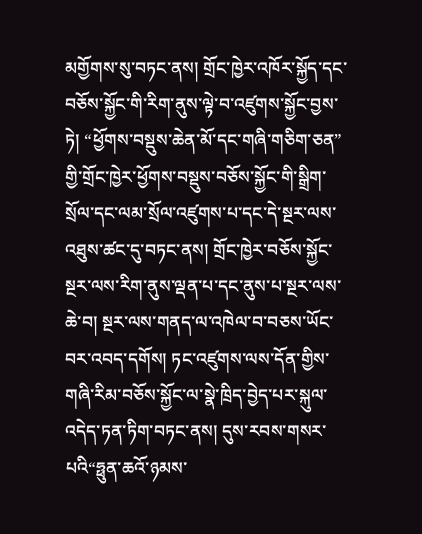མགྱོགས་སུ་བཏང་ནས། གྲོང་ཁྱེར་འཁོར་སྐྱོད་དང་བཅོས་སྐྱོང་གི་རིག་ནུས་ལྟེ་བ་འཛུགས་སྐྱོང་བྱས་ཏེ། “ཕྱོགས་བསྡུས་ཆེན་མོ་དང་གཞི་གཅིག་ཅན” གྱི་གྲོང་ཁྱེར་ཕྱོགས་བསྡུས་བཅོས་སྐྱོང་གི་སྒྲིག་སྲོལ་དང་ལམ་སྲོལ་འཛུགས་པ་དང་དེ་སྔར་ལས་འཐུས་ཚང་དུ་བཏང་ནས། གྲོང་ཁྱེར་བཅོས་སྐྱོང་སྔར་ལས་རིག་ནུས་ལྡན་པ་དང་ནུས་པ་སྔར་ལས་ཆེ་བ། སྔར་ལས་གནད་ལ་འཁེལ་བ་བཅས་ཡོང་བར་འབད་དགོས། ཏང་འཛུགས་ལས་དོན་གྱིས་གཞི་རིམ་བཅོས་སྐྱོང་ལ་སྣེ་ཁྲིད་བྱེད་པར་སྐུལ་འདེད་ཏན་ཏིག་བཏང་ནས། དུས་རབས་གསར་པའི“ཧྥུན་ཆའོ་ཉམས་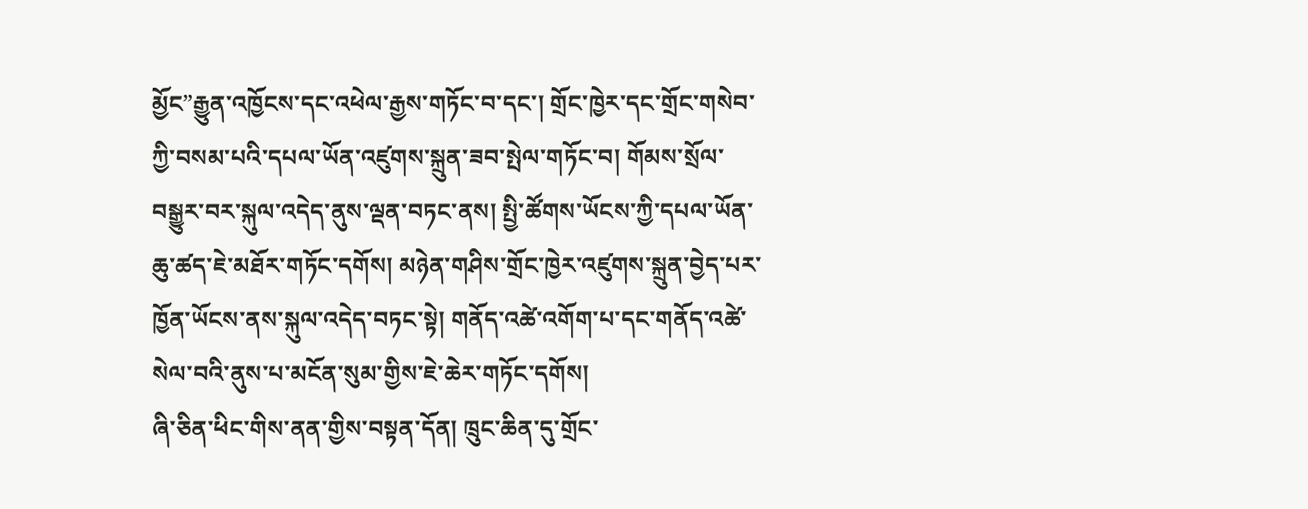མྱོང”རྒྱུན་འཁྱོངས་དང་འཕེལ་རྒྱས་གཏོང་བ་དང་། གྲོང་ཁྱེར་དང་གྲོང་གསེབ་ཀྱི་བསམ་པའི་དཔལ་ཡོན་འཛུགས་སྐྲུན་ཟབ་སྤེལ་གཏོང་བ། གོམས་སྲོལ་བསྒྱུར་བར་སྐུལ་འདེད་ནུས་ལྡན་བཏང་ནས། སྤྱི་ཚོགས་ཡོངས་ཀྱི་དཔལ་ཡོན་ཆུ་ཚད་ཇེ་མཐོར་གཏོང་དགོས། མཉེན་གཤིས་གྲོང་ཁྱེར་འཛུགས་སྐྲུན་བྱེད་པར་ཁྱོན་ཡོངས་ནས་སྐུལ་འདེད་བཏང་སྟེ། གནོད་འཚེ་འགོག་པ་དང་གནོད་འཚེ་སེལ་བའི་ནུས་པ་མངོན་སུམ་གྱིས་ཇེ་ཆེར་གཏོང་དགོས།
ཞི་ཅིན་ཕིང་གིས་ནན་གྱིས་བསྟན་དོན། ཁྲུང་ཆིན་དུ་གྲོང་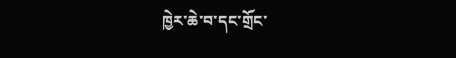ཁྱེར་ཆེ་བ་དང་གྲོང་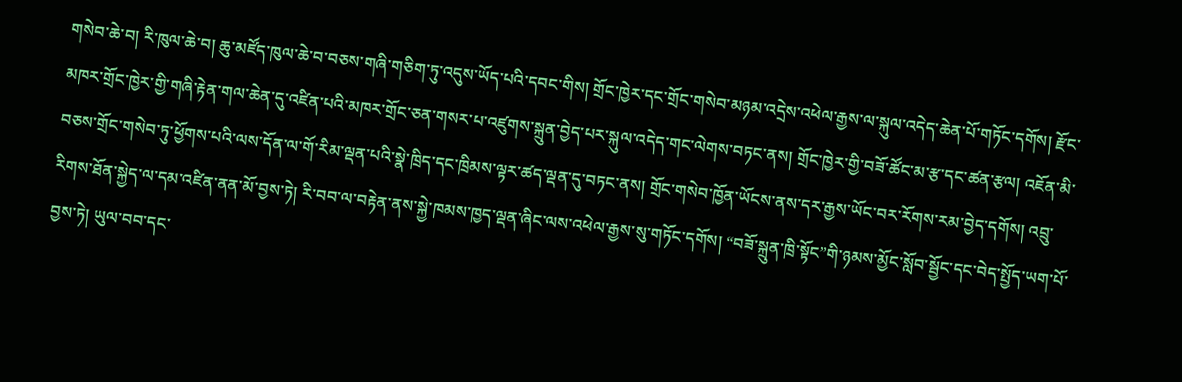གསེབ་ཆེ་བ། རི་ཁུལ་ཆེ་བ། ཆུ་མཛོད་ཁུལ་ཆེ་བ་བཅས་གཞི་གཅིག་ཏུ་འདུས་ཡོད་པའི་དབང་གིས། གྲོང་ཁྱེར་དང་གྲོང་གསེབ་མཉམ་འདྲེས་འཕེལ་རྒྱས་ལ་སྐུལ་འདེད་ཆེན་པོ་གཏོང་དགོས། རྫོང་མཁར་གྲོང་ཁྱེར་གྱི་གཞི་རྟེན་གལ་ཆེན་དུ་འཛིན་པའི་མཁར་གྲོང་ཅན་གསར་པ་འཛུགས་སྐྲུན་བྱེད་པར་སྐུལ་འདེད་གང་ལེགས་བཏང་ནས། གྲོང་ཁྱེར་གྱི་བཟོ་ཚོང་མ་རྩ་དང་ཚན་རྩལ། འཇོན་མི་བཅས་གྲོང་གསེབ་ཏུ་ཕྱོགས་པའི་ལས་དོན་ལ་གོ་རིམ་ལྡན་པའི་སྣེ་ཁྲིད་དང་ཁྲིམས་ལྟར་ཚད་ལྡན་དུ་བཏང་ནས། གྲོང་གསེབ་ཁྱོན་ཡོངས་ནས་དར་རྒྱས་ཡོང་བར་རོགས་རམ་བྱེད་དགོས། འབྲུ་རིགས་ཐོན་སྐྱེད་ལ་དམ་འཛིན་ནན་མོ་བྱས་ཏེ། རི་བབ་ལ་བརྟེན་ནས་སྐྱེ་ཁམས་ཁྱད་ལྡན་ཞིང་ལས་འཕེལ་རྒྱས་སུ་གཏོང་དགོས། “བཟོ་སྐྲུན་ཁྲི་སྟོང”གི་ཉམས་མྱོང་སློབ་སྦྱོང་དང་བེད་སྤྱོད་ཡག་པོ་བྱས་ཏེ། ཡུལ་བབ་དང་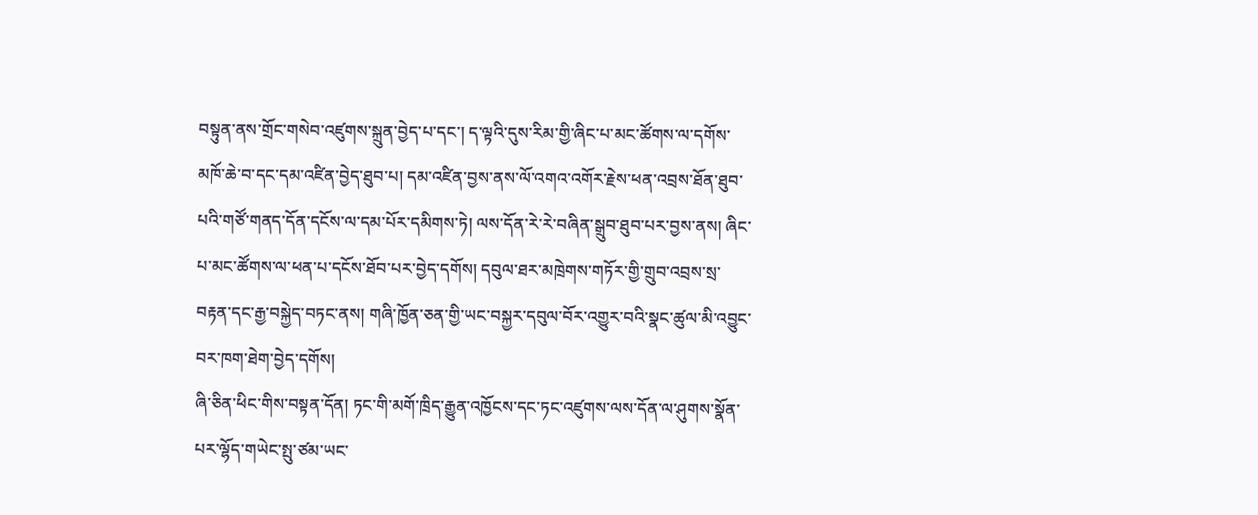བསྟུན་ནས་གྲོང་གསེབ་འཛུགས་སྐྲུན་བྱེད་པ་དང་། ད་ལྟའི་དུས་རིམ་གྱི་ཞིང་པ་མང་ཚོགས་ལ་དགོས་མཁོ་ཆེ་བ་དང་དམ་འཛིན་བྱེད་ཐུབ་པ། དམ་འཛིན་བྱས་ནས་ལོ་འགའ་འགོར་རྗེས་ཕན་འབྲས་ཐོན་ཐུབ་པའི་གཙོ་གནད་དོན་དངོས་ལ་དམ་པོར་དམིགས་ཏེ། ལས་དོན་རེ་རེ་བཞིན་སྒྲུབ་ཐུབ་པར་བྱས་ནས། ཞིང་པ་མང་ཚོགས་ལ་ཕན་པ་དངོས་ཐོབ་པར་བྱེད་དགོས། དབུལ་ཐར་མཁྲེགས་གཏོར་གྱི་གྲུབ་འབྲས་སྲ་བརྟན་དང་རྒྱ་བསྐྱེད་བཏང་ནས། གཞི་ཁྱོན་ཅན་གྱི་ཡང་བསྐྱར་དབུལ་བོར་འགྱུར་བའི་སྣང་ཚུལ་མི་འབྱུང་བར་ཁག་ཐེག་བྱེད་དགོས།
ཞི་ཅིན་ཕིང་གིས་བསྟན་དོན། ཏང་གི་མགོ་ཁྲིད་རྒྱུན་འཁྱོངས་དང་ཏང་འཛུགས་ལས་དོན་ལ་ཤུགས་སྣོན་པར་ལྷོད་གཡེང་སྤུ་ཙམ་ཡང་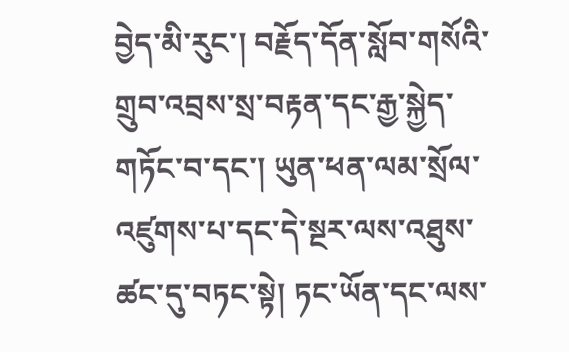བྱེད་མི་རུང་། བརྗོད་དོན་སློབ་གསོའི་གྲུབ་འབྲས་སྲ་བརྟན་དང་རྒྱ་སྐྱེད་གཏོང་བ་དང་། ཡུན་ཕན་ལམ་སྲོལ་འཛུགས་པ་དང་དེ་སྔར་ལས་འཐུས་ཚང་དུ་བཏང་སྟེ། ཏང་ཡོན་དང་ལས་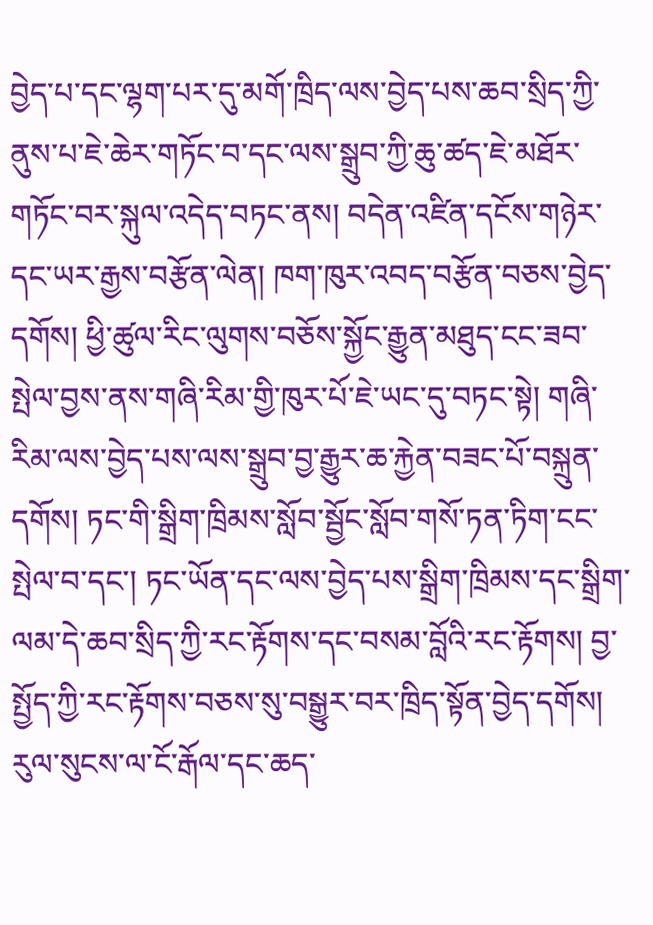བྱེད་པ་དང་ལྷག་པར་དུ་མགོ་ཁྲིད་ལས་བྱེད་པས་ཆབ་སྲིད་ཀྱི་ནུས་པ་ཇེ་ཆེར་གཏོང་བ་དང་ལས་སྒྲུབ་ཀྱི་ཆུ་ཚད་ཇེ་མཐོར་གཏོང་བར་སྐུལ་འདེད་བཏང་ནས། བདེན་འཛིན་དངོས་གཉེར་དང་ཡར་རྒྱས་བརྩོན་ལེན། ཁག་ཁུར་འབད་བརྩོན་བཅས་བྱེད་དགོས། ཕྱི་ཚུལ་རིང་ལུགས་བཅོས་སྐྱོང་རྒྱུན་མཐུད་ངང་ཟབ་སྤེལ་བྱས་ནས་གཞི་རིམ་གྱི་ཁུར་པོ་ཇེ་ཡང་དུ་བཏང་སྟེ། གཞི་རིམ་ལས་བྱེད་པས་ལས་སྒྲུབ་བྱ་རྒྱུར་ཆ་རྐྱེན་བཟང་པོ་བསྐྲུན་དགོས། ཏང་གི་སྒྲིག་ཁྲིམས་སློབ་སྦྱོང་སློབ་གསོ་ཏན་ཏིག་ངང་སྤེལ་བ་དང་། ཏང་ཡོན་དང་ལས་བྱེད་པས་སྒྲིག་ཁྲིམས་དང་སྒྲིག་ལམ་དེ་ཆབ་སྲིད་ཀྱི་རང་རྟོགས་དང་བསམ་བློའི་རང་རྟོགས། བྱ་སྤྱོད་ཀྱི་རང་རྟོགས་བཅས་སུ་བསྒྱུར་བར་ཁྲིད་སྟོན་བྱེད་དགོས། རུལ་སུངས་ལ་ངོ་རྒོལ་དང་ཆད་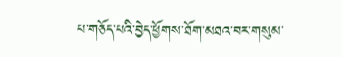པ་གཅོད་པའི་བྱེད་ཕྱོགས་ཐོག་མཐའ་བར་གསུམ་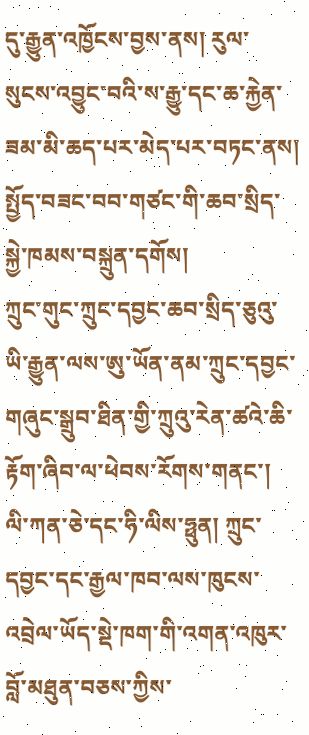དུ་རྒྱུན་འཁྱོངས་བྱས་ནས། རུལ་སུངས་འབྱུང་བའི་ས་རྒྱུ་དང་ཆ་རྐྱེན་ཟམ་མི་ཆད་པར་མེད་པར་བཏང་ནས། སྤྱོད་བཟང་བབ་གཙང་གི་ཆབ་སྲིད་སྐྱེ་ཁམས་བསྐྲུན་དགོས།
ཀྲུང་གུང་ཀྲུང་དབྱང་ཆབ་སྲིད་ཅུའུ་ཡི་རྒྱུན་ལས་ཨུ་ཡོན་ནམ་ཀྲུང་དབྱང་གཞུང་སྒྲུབ་ཐིན་གྱི་ཀྲུའུ་རེན་ཚའེ་ཆི་རྟོག་ཞིབ་ལ་ཕེབས་རོགས་གནང་།
ལི་ཀན་ཅེ་དང་ཧི་ལིས་ཧྥུན། ཀྲུང་དབྱང་དང་རྒྱལ་ཁབ་ལས་ཁུངས་འབྲེལ་ཡོད་སྡེ་ཁག་གི་འགན་འཁུར་བློ་མཐུན་བཅས་ཀྱིས་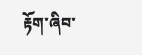རྟོག་ཞིབ་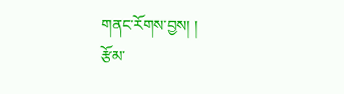གནང་རོགས་བྱས། །
རྩོམ་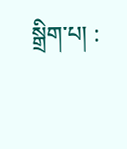སྒྲིག་པ། :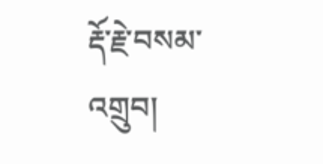རྡོ་རྗེ་བསམ་འགྲུབ།